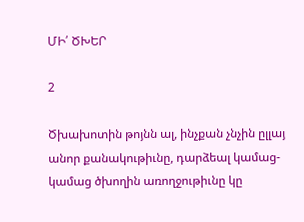ՄԻ՛ ԾԽԵՐ

2

Ծխախոտին թոյնն ալ, ինչքան չնչին ըլլայ անոր քանակութիւնը, դարձեալ կամաց-կամաց ծխողին առողջութիւնը կը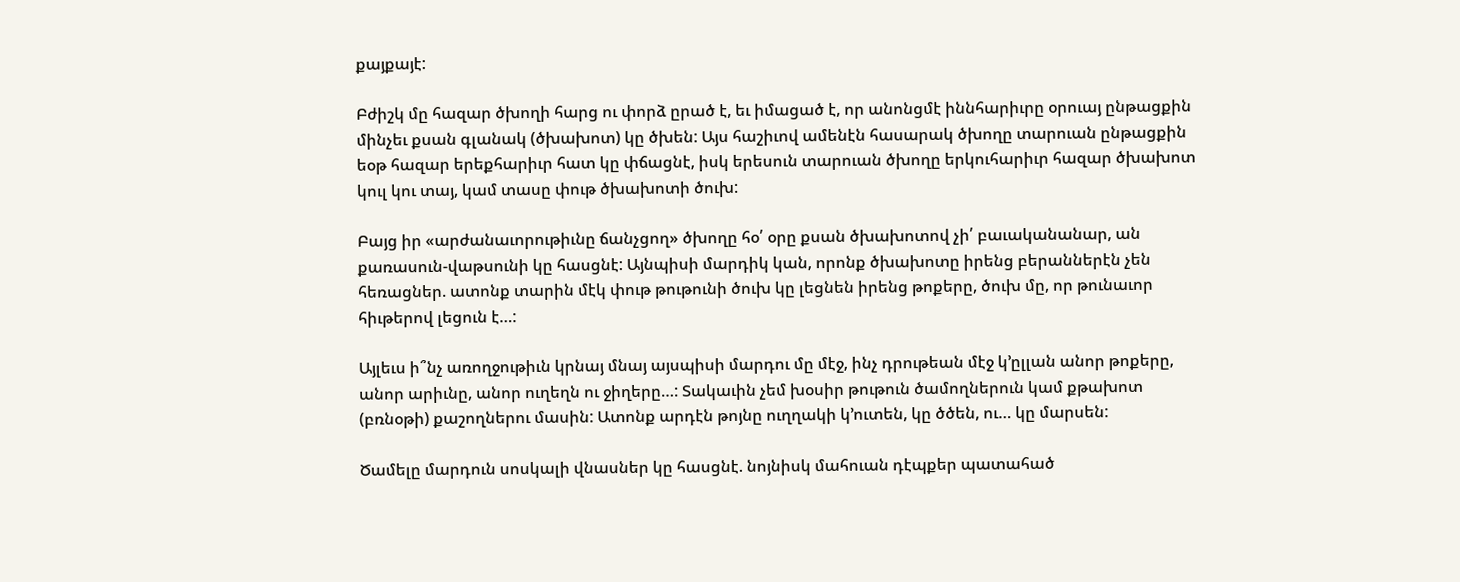քայքայէ:

Բժիշկ մը հազար ծխողի հարց ու փորձ ըրած է, եւ իմացած է, որ անոնցմէ իննհարիւրը օրուայ ընթացքին մինչեւ քսան գլանակ (ծխախոտ) կը ծխեն: Այս հաշիւով ամենէն հասարակ ծխողը տարուան ընթացքին եօթ հազար երեքհարիւր հատ կը փճացնէ, իսկ երեսուն տարուան ծխողը երկուհարիւր հազար ծխախոտ կուլ կու տայ, կամ տասը փութ ծխախոտի ծուխ:

Բայց իր «արժանաւորութիւնը ճանչցող» ծխողը հօ՛ օրը քսան ծխախոտով չի՛ բաւականանար, ան քառասուն-վաթսունի կը հասցնէ: Այնպիսի մարդիկ կան, որոնք ծխախոտը իրենց բերաններէն չեն հեռացներ. ատոնք տարին մէկ փութ թութունի ծուխ կը լեցնեն իրենց թոքերը, ծուխ մը, որ թունաւոր հիւթերով լեցուն է…:

Այլեւս ի՞նչ առողջութիւն կրնայ մնայ այսպիսի մարդու մը մէջ, ինչ դրութեան մէջ կ՚ըլլան անոր թոքերը, անոր արիւնը, անոր ուղեղն ու ջիղերը…: Տակաւին չեմ խօսիր թութուն ծամողներուն կամ քթախոտ (բռնօթի) քաշողներու մասին: Ատոնք արդէն թոյնը ուղղակի կ՚ուտեն, կը ծծեն, ու… կը մարսեն:

Ծամելը մարդուն սոսկալի վնասներ կը հասցնէ. նոյնիսկ մահուան դէպքեր պատահած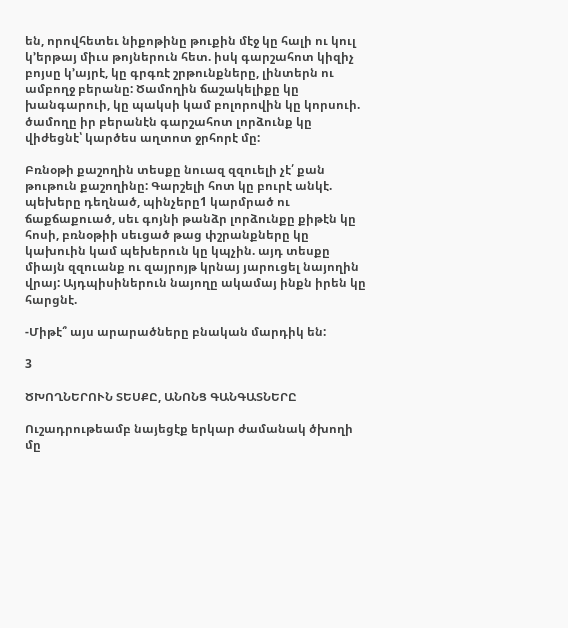են, որովհետեւ նիքոթինը թուքին մէջ կը հալի ու կուլ կ՚երթայ միւս թոյներուն հետ. իսկ գարշահոտ կիզիչ բոյսը կ՚այրէ, կը գրգռէ շրթունքները, լինտերն ու ամբողջ բերանը: Ծամողին ճաշակելիքը կը խանգարուի, կը պակսի կամ բոլորովին կը կորսուի. ծամողը իր բերանէն գարշահոտ լորձունք կը վիժեցնէ՝ կարծես աղտոտ ջրհորէ մը:

Բռնօթի քաշողին տեսքը նուազ զզուելի չէ՛ քան թութուն քաշողինը: Գարշելի հոտ կը բուրէ անկէ. պեխերը դեղնած, պինչերը1 կարմրած ու ճաքճաքուած, սեւ գոյնի թանձր լորձունքը քիթէն կը հոսի, բռնօթիի սեւցած թաց փշրանքները կը կախուին կամ պեխերուն կը կպչին. այդ տեսքը միայն զզուանք ու զայրոյթ կրնայ յարուցել նայողին վրայ: Այդպիսիներուն նայողը ակամայ ինքն իրեն կը հարցնէ.

-Միթէ՞ այս արարածները բնական մարդիկ են:

3

ԾԽՈՂՆԵՐՈՒՆ ՏԵՍՔԸ, ԱՆՈՆՑ ԳԱՆԳԱՏՆԵՐԸ

Ուշադրութեամբ նայեցէք երկար ժամանակ ծխողի մը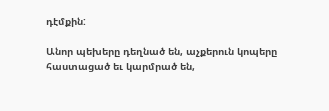դէմքին:

Անոր պեխերը դեղնած են, աչքերուն կոպերը հաստացած եւ կարմրած են,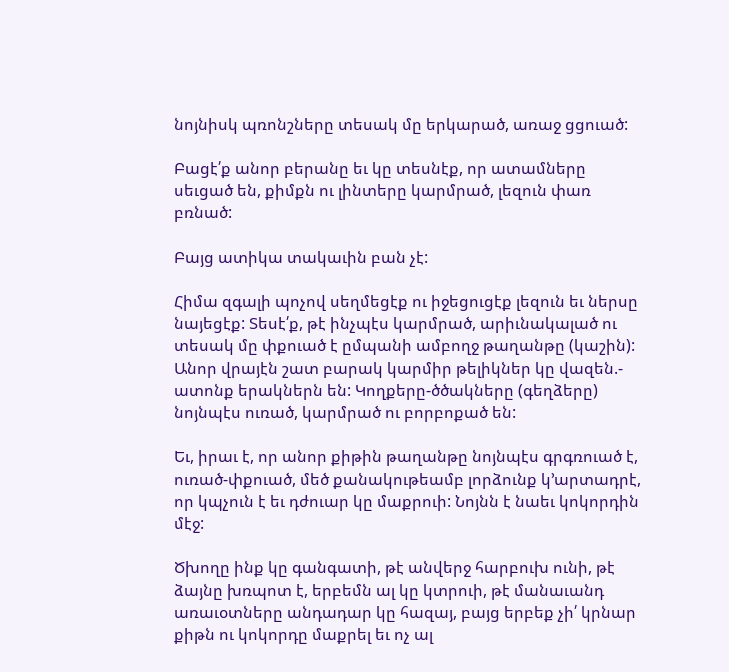նոյնիսկ պռոնշները տեսակ մը երկարած, առաջ ցցուած:

Բացէ՛ք անոր բերանը եւ կը տեսնէք, որ ատամները սեւցած են, քիմքն ու լինտերը կարմրած, լեզուն փառ բռնած:

Բայց ատիկա տակաւին բան չէ:

Հիմա զգալի պոչով սեղմեցէք ու իջեցուցէք լեզուն եւ ներսը նայեցէք: Տեսէ՛ք, թէ ինչպէս կարմրած, արիւնակալած ու տեսակ մը փքուած է ըմպանի ամբողջ թաղանթը (կաշին): Անոր վրայէն շատ բարակ կարմիր թելիկներ կը վազեն.- ատոնք երակներն են: Կողքերը-ծծակները (գեղձերը) նոյնպէս ուռած, կարմրած ու բորբոքած են:

Եւ, իրաւ է, որ անոր քիթին թաղանթը նոյնպէս գրգռուած է, ուռած-փքուած, մեծ քանակութեամբ լորձունք կ՚արտադրէ, որ կպչուն է եւ դժուար կը մաքրուի: Նոյնն է նաեւ կոկորդին մէջ:

Ծխողը ինք կը գանգատի, թէ անվերջ հարբուխ ունի, թէ ձայնը խռպոտ է, երբեմն ալ կը կտրուի, թէ մանաւանդ առաւօտները անդադար կը հազայ, բայց երբեք չի՛ կրնար քիթն ու կոկորդը մաքրել եւ ոչ ալ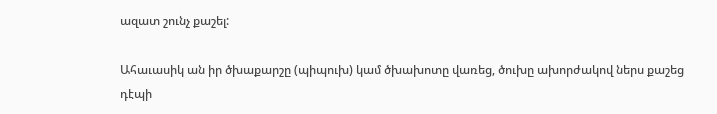ազատ շունչ քաշել:

Ահաւասիկ ան իր ծխաքարշը (պիպուխ) կամ ծխախոտը վառեց, ծուխը ախորժակով ներս քաշեց դէպի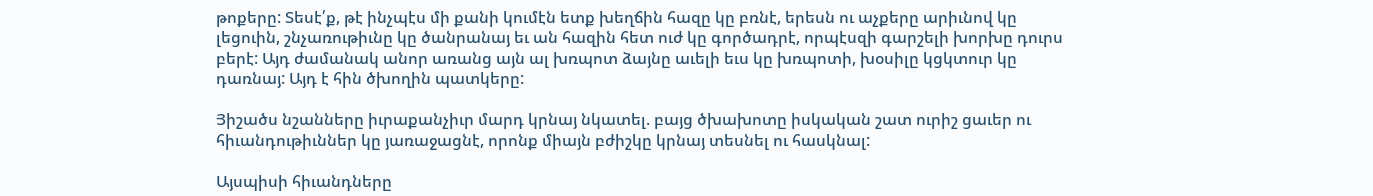թոքերը: Տեսէ՛ք, թէ ինչպէս մի քանի կումէն ետք խեղճին հազը կը բռնէ, երեսն ու աչքերը արիւնով կը լեցուին, շնչառութիւնը կը ծանրանայ եւ ան հազին հետ ուժ կը գործադրէ, որպէսզի գարշելի խորխը դուրս բերէ: Այդ ժամանակ անոր առանց այն ալ խռպոտ ձայնը աւելի եւս կը խռպոտի, խօսիլը կցկտուր կը դառնայ: Այդ է հին ծխողին պատկերը:

Յիշածս նշանները իւրաքանչիւր մարդ կրնայ նկատել. բայց ծխախոտը իսկական շատ ուրիշ ցաւեր ու հիւանդութիւններ կը յառաջացնէ, որոնք միայն բժիշկը կրնայ տեսնել ու հասկնալ:

Այսպիսի հիւանդները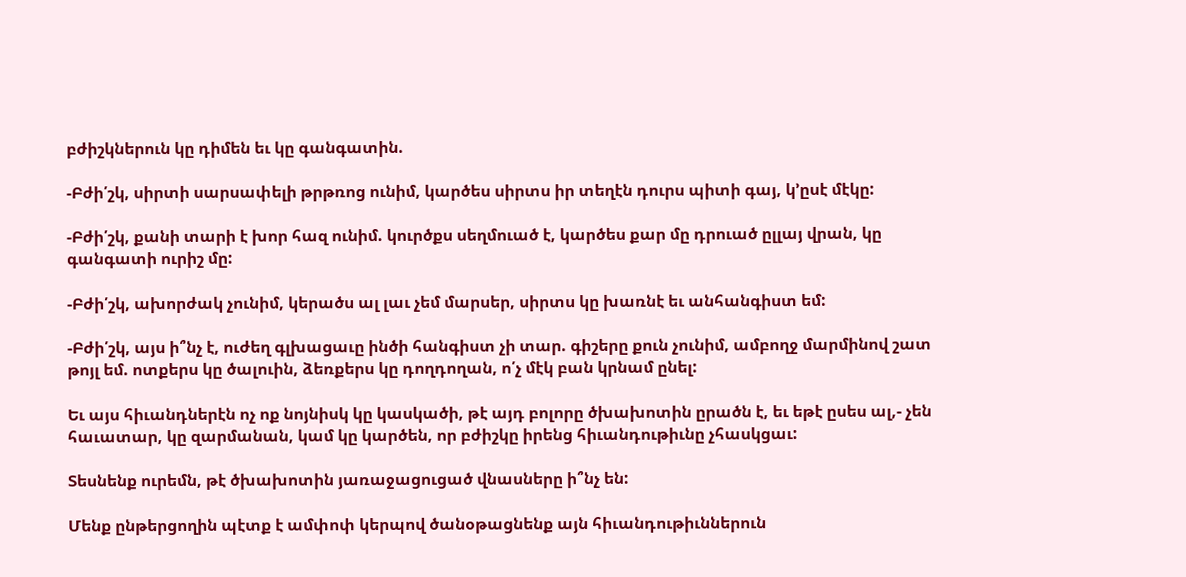բժիշկներուն կը դիմեն եւ կը գանգատին.

-Բժի՛շկ, սիրտի սարսափելի թրթռոց ունիմ, կարծես սիրտս իր տեղէն դուրս պիտի գայ, կ՚ըսէ մէկը:

-Բժի՛շկ, քանի տարի է խոր հազ ունիմ. կուրծքս սեղմուած է, կարծես քար մը դրուած ըլլայ վրան, կը գանգատի ուրիշ մը:

-Բժի՛շկ, ախորժակ չունիմ, կերածս ալ լաւ չեմ մարսեր, սիրտս կը խառնէ եւ անհանգիստ եմ:

-Բժի՛շկ, այս ի՞նչ է, ուժեղ գլխացաւը ինծի հանգիստ չի տար. գիշերը քուն չունիմ, ամբողջ մարմինով շատ թոյլ եմ. ոտքերս կը ծալուին, ձեռքերս կը դողդողան, ո՛չ մէկ բան կրնամ ընել:

Եւ այս հիւանդներէն ոչ ոք նոյնիսկ կը կասկածի, թէ այդ բոլորը ծխախոտին ըրածն է, եւ եթէ ըսես ալ,- չեն հաւատար, կը զարմանան, կամ կը կարծեն, որ բժիշկը իրենց հիւանդութիւնը չհասկցաւ:

Տեսնենք ուրեմն, թէ ծխախոտին յառաջացուցած վնասները ի՞նչ են:

Մենք ընթերցողին պէտք է ամփոփ կերպով ծանօթացնենք այն հիւանդութիւններուն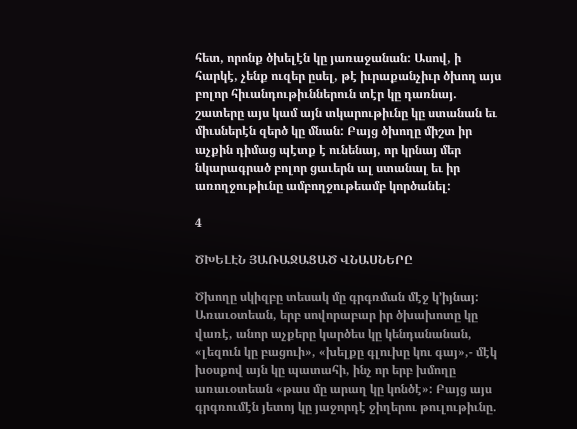հետ, որոնք ծխելէն կը յառաջանան: Ասով, ի հարկէ, չենք ուզեր ըսել, թէ իւրաքանչիւր ծխող այս բոլոր հիւանդութիւններուն տէր կը դառնայ. շատերը այս կամ այն տկարութիւնը կը ստանան եւ միւսներէն զերծ կը մնան: Բայց ծխողը միշտ իր աչքին դիմաց պէտք է ունենայ, որ կրնայ մեր նկարագրած բոլոր ցաւերն ալ ստանալ եւ իր առողջութիւնը ամբողջութեամբ կործանել:

4

ԾԽԵԼԷՆ ՅԱՌԱՋԱՑԱԾ ՎՆԱՍՆԵՐԸ

Ծխողը սկիզբը տեսակ մը գրգռման մէջ կ՚իյնայ: Առաւօտեան, երբ սովորաբար իր ծխախոտը կը վառէ, անոր աչքերը կարծես կը կենդանանան, «լեզուն կը բացուի», «խելքը գլուխը կու գայ»,- մէկ խօսքով այն կը պատահի, ինչ որ երբ խմողը առաւօտեան «թաս մը արաղ կը կոնծէ»: Բայց այս գրգռումէն յետոյ կը յաջորդէ ջիղերու թուլութիւնը.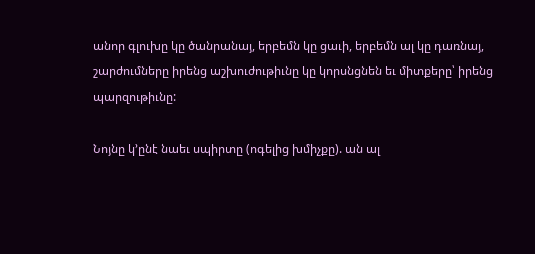անոր գլուխը կը ծանրանայ, երբեմն կը ցաւի, երբեմն ալ կը դառնայ, շարժումները իրենց աշխուժութիւնը կը կորսնցնեն եւ միտքերը՝ իրենց պարզութիւնը:

Նոյնը կ՚ընէ նաեւ սպիրտը (ոգելից խմիչքը). ան ալ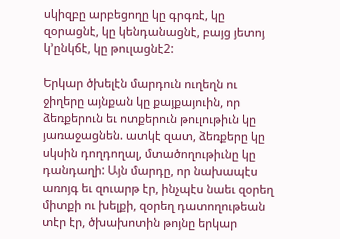սկիզբը արբեցողը կը գրգռէ, կը զօրացնէ, կը կենդանացնէ, բայց յետոյ կ՚ընկճէ, կը թուլացնէ2:

Երկար ծխելէն մարդուն ուղեղն ու ջիղերը այնքան կը քայքայուին, որ ձեռքերուն եւ ոտքերուն թուլութիւն կը յառաջացնեն. ատկէ զատ, ձեռքերը կը սկսին դողդողալ, մտածողութիւնը կը դանդաղի: Այն մարդը, որ նախապէս առոյգ եւ զուարթ էր, ինչպէս նաեւ զօրեղ միտքի ու խելքի, զօրեղ դատողութեան տէր էր, ծխախոտին թոյնը երկար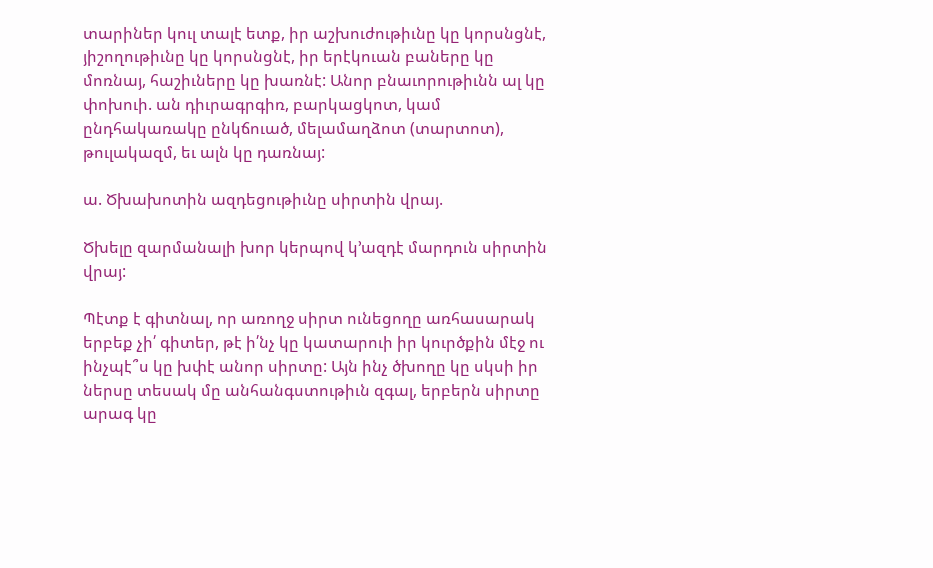տարիներ կուլ տալէ ետք, իր աշխուժութիւնը կը կորսնցնէ, յիշողութիւնը կը կորսնցնէ, իր երէկուան բաները կը մոռնայ, հաշիւները կը խառնէ: Անոր բնաւորութիւնն ալ կը փոխուի. ան դիւրագրգիռ, բարկացկոտ, կամ ընդհակառակը ընկճուած, մելամաղձոտ (տարտոտ), թուլակազմ, եւ ալն կը դառնայ:

ա. Ծխախոտին ազդեցութիւնը սիրտին վրայ.

Ծխելը զարմանալի խոր կերպով կ՚ազդէ մարդուն սիրտին վրայ:

Պէտք է գիտնալ, որ առողջ սիրտ ունեցողը առհասարակ երբեք չի՛ գիտեր, թէ ի՛նչ կը կատարուի իր կուրծքին մէջ ու ինչպէ՞ս կը խփէ անոր սիրտը: Այն ինչ ծխողը կը սկսի իր ներսը տեսակ մը անհանգստութիւն զգալ, երբերն սիրտը արագ կը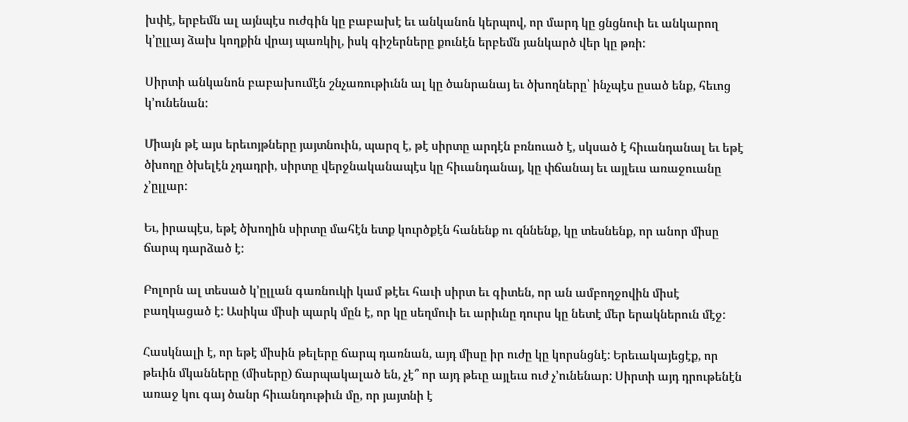խփէ, երբեմն ալ այնպէս ուժգին կը բաբախէ եւ անկանոն կերպով, որ մարդ կը ցնցնուի եւ անկարող կ՚ըլլայ ձախ կողքին վրայ պառկիլ, իսկ գիշերները քունէն երբեմն յանկարծ վեր կը թռի:

Սիրտի անկանոն բաբախումէն շնչառութիւնն ալ կը ծանրանայ եւ ծխողները՝ ինչպէս ըսած ենք, հեւոց կ՚ունենան:

Միայն թէ այս երեւոյթները յայտնուին, պարզ է, թէ սիրտը արդէն բռնուած է, սկսած է հիւանդանալ եւ եթէ ծխողը ծխելէն չդադրի, սիրտը վերջնականապէս կը հիւանդանայ, կը փճանայ եւ այլեւս առաջուանը չ՚ըլլար:

Եւ, իրապէս, եթէ ծխողին սիրտը մահէն ետք կուրծքէն հանենք ու զննենք, կը տեսնենք, որ անոր միսը ճարպ դարձած է:

Բոլորն ալ տեսած կ՚ըլլան գառնուկի կամ թէեւ հաւի սիրտ եւ գիտեն, որ ան ամբողջովին միսէ բաղկացած է: Ասիկա միսի պարկ մըն է, որ կը սեղմուի եւ արիւնը դուրս կը նետէ մեր երակներուն մէջ:

Հասկնալի է, որ եթէ միսին թելերը ճարպ դառնան, այդ միսը իր ուժը կը կորսնցնէ: Երեւակայեցէք, որ թեւին մկանները (միսերը) ճարպակալած են, չէ՞ որ այդ թեւը այլեւս ուժ չ՚ունենար: Սիրտի այդ դրութենէն առաջ կու գայ ծանր հիւանդութիւն մը, որ յայտնի է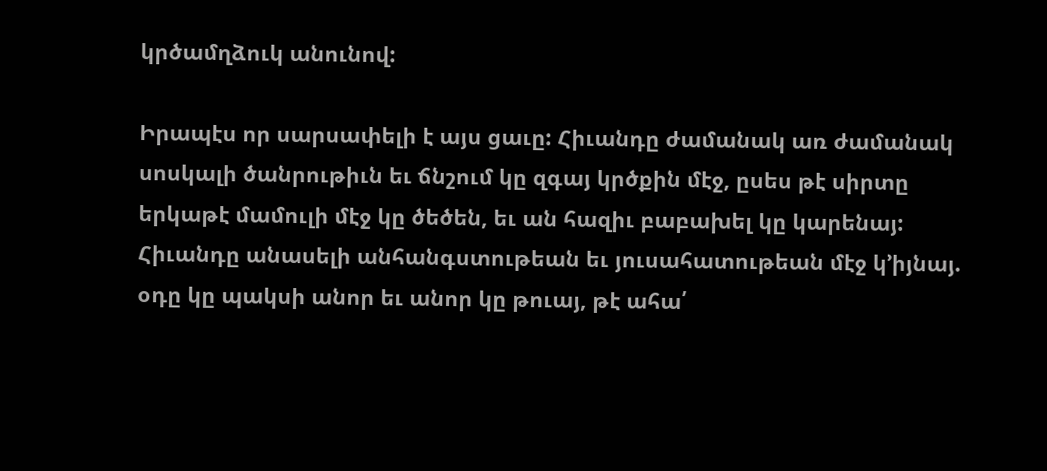կրծամղձուկ անունով:

Իրապէս որ սարսափելի է այս ցաւը: Հիւանդը ժամանակ առ ժամանակ սոսկալի ծանրութիւն եւ ճնշում կը զգայ կրծքին մէջ, ըսես թէ սիրտը երկաթէ մամուլի մէջ կը ծեծեն, եւ ան հազիւ բաբախել կը կարենայ: Հիւանդը անասելի անհանգստութեան եւ յուսահատութեան մէջ կ՚իյնայ. օդը կը պակսի անոր եւ անոր կը թուայ, թէ ահա՛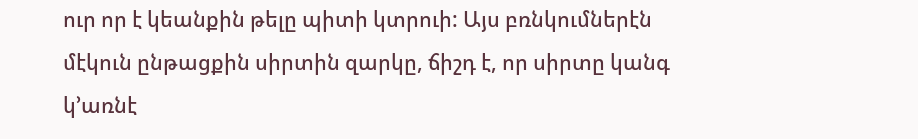ուր որ է կեանքին թելը պիտի կտրուի: Այս բռնկումներէն մէկուն ընթացքին սիրտին զարկը, ճիշդ է, որ սիրտը կանգ կ՚առնէ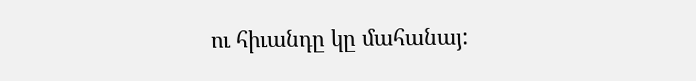ու հիւանդը կը մահանայ: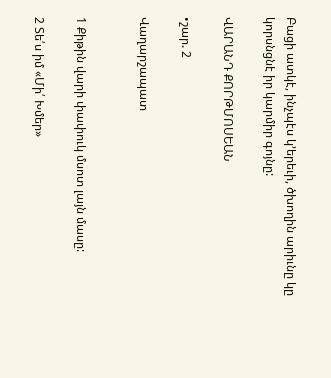Բացի ատկէ, ինչպէս կ՚երեւի, ծխողին արիւնը կը կորսնցնէ իր կարմիր գոյնը:

ՎԱՐԱՆԴ ՔՈՐԹՄՈՍԵԱՆ

•շար. 2

Վաղարշապատ


1 Քիթին վարի փափուկ մսոտ լայն մասը:

2 Տե՛ս իմ «Մի՛ Խմեր»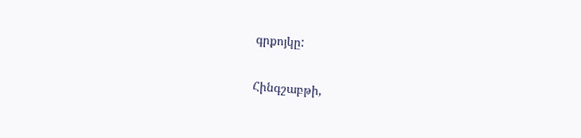գրքոյկը:

Հինգշաբթի,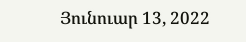Յունուար 13, 2022